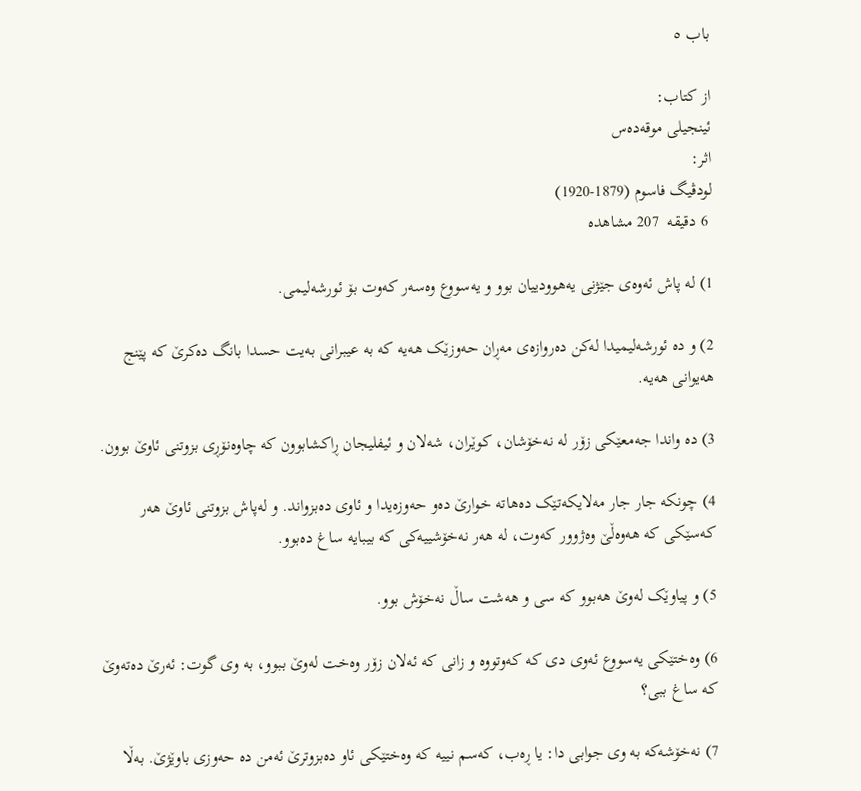باب ٥

از کتاب:
ئینجیلی موقەدەس
اثر:
لودڤیگ فاسوم (1879-1920)
 6 دقیقه  207 مشاهده

1) لە پاش ئەوەی جێژنی یەهوودییان بوو و یەسووع وەسەر کەوت بۆ ئورشەلیمی.

2) و دە ئورشەلیمیدا لەکن دەروازەی مەڕان حەوزێک هەیە کە بە عیبرانی بەیت حسدا بانگ دەکرێ کە پێنج هەیوانی هەیە.

3) دە واندا جەمعێکی زۆر لە نەخۆشان، کوێران، شەلان و ئیفلیجان ڕاکشابوون کە چاوەنۆڕی بزوتنی ئاوێ بوون.

4) چونکە جار جار مەلایکەتێک دەهاتە خوارێ دەو حەوزەیدا و ئاوی دەبزواند. و لەپاش بزوتنی ئاوێ هەر کەسێکی کە هەوەڵێ وەژوور کەوت، لە هەر نەخۆشییەکی کە بیبایە ساغ دەبوو.

5) و پیاوێک لەوێ هەبوو کە سی و هەشت ساڵ نەخۆش بوو.

6) وەختێکی یەسووع ئەوی دی کە کەوتووە و زانی کە ئەلان زۆر وەخت لەوێ ببوو، بە وی گوت: ئەرێ دەتەوێ کە ساغ ببی؟

7) نەخۆشەکە بە وی جوابی دا: یا ڕەب، کەسم نییە کە وەختێکی ئاو دەبزوترێ ئەمن دە حەوزی باوێژێ. بەڵا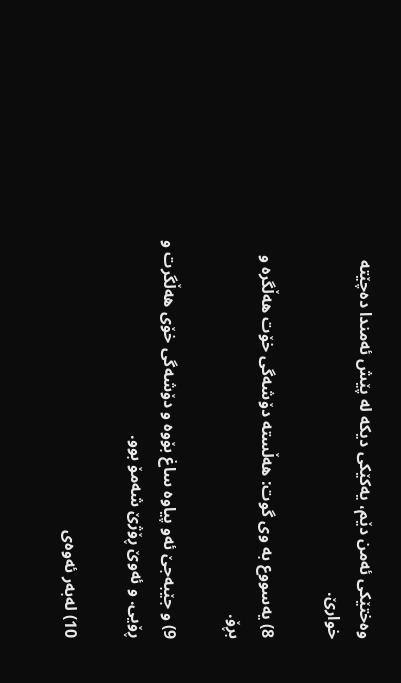وەختێکی ئەمن دێم، یەکێکی دیکە لە پێش ئەمندا دەچێتە خوارێ.

8) یەسووع بە وی گوت: هەڵستە دۆشەگی خۆت هەڵگرە و بڕۆ.

9) و جێبەجێ ئەو پیاوە ساغ بۆوە و دۆشەگی خۆی هەڵگرت و ڕۆیی. و ئەوێ ڕۆژێ شەمۆ بوو.

10) لەبەر ئەوەی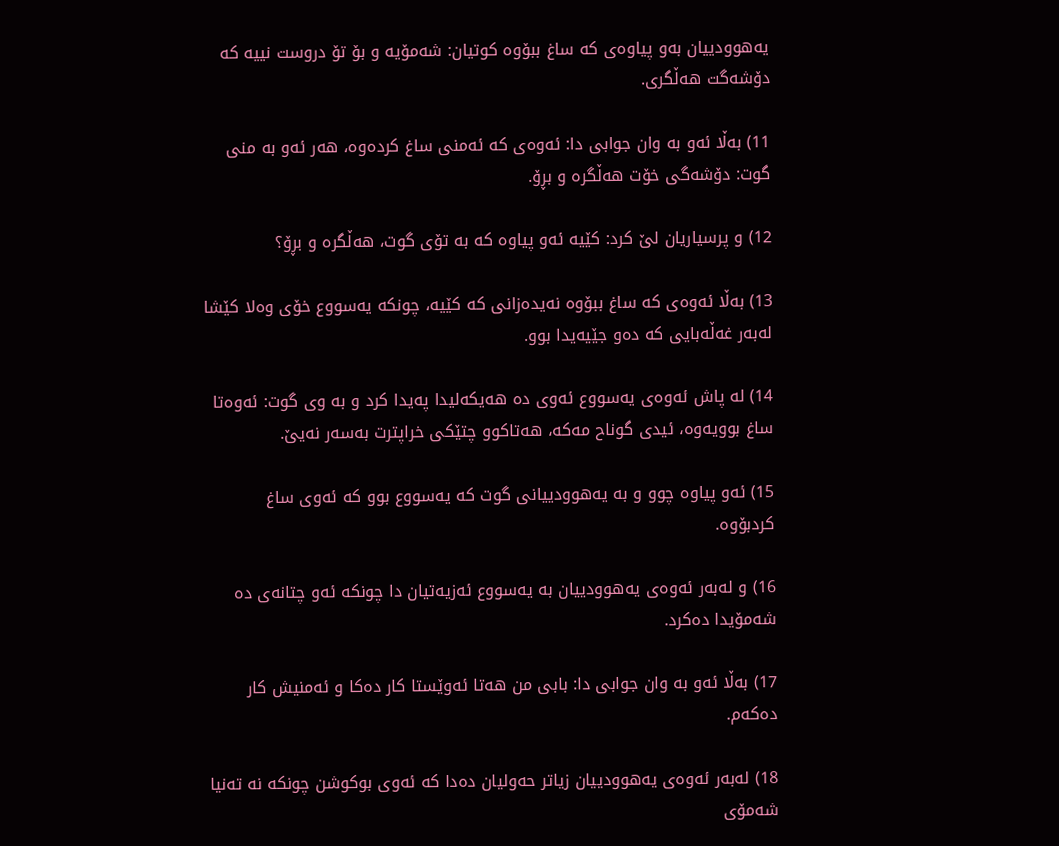یەهوودییان بەو پیاوەی کە ساغ ببۆوە کوتیان: شەمۆیە و بۆ تۆ دروست نییە کە دۆشەگت هەڵگری.

11) بەڵا ئەو بە وان جوابی دا: ئەوەی کە ئەمنی ساغ کردەوە، هەر ئەو بە منی گوت: دۆشەگی خۆت هەڵگرە و بڕۆ.

12) و پرسیاریان لێ کرد: کێیە ئەو پیاوە کە بە تۆی گوت، هەڵگرە و بڕۆ؟

13) بەڵا ئەوەی کە ساغ ببۆوە نەیدەزانی کە کێیە، چونکە یەسووع خۆی وەلا کێشا لەبەر غەڵەبایی کە دەو جێیەیدا بوو.

14) لە پاش ئەوەی یەسووع ئەوی دە هەیکەلیدا پەیدا کرد و بە وی گوت: ئەوەتا ساغ بوویەوە، ئیدی گوناح مەکە، هەتاکوو چتێکی خراپترت بەسەر نەیێ.

15) ئەو پیاوە چوو و بە یەهوودییانی گوت کە یەسووع بوو کە ئەوی ساغ کردبۆوە.

16) و لەبەر ئەوەی یەهوودییان بە یەسووع ئەزیەتیان دا چونکە ئەو چتانەی دە شەمۆیدا دەکرد.

17) بەڵا ئەو بە وان جوابی دا: بابی من هەتا ئەوێستا کار دەکا و ئەمنیش کار دەکەم.

18) لەبەر ئەوەی یەهوودییان زیاتر حەولیان دەدا کە ئەوی بوکوشن چونکە نە تەنیا شەمۆی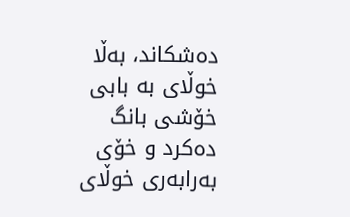دەشکاند، بەڵا خوڵای بە بابی خۆشی بانگ دەکرد و خۆی بەرابەری خوڵای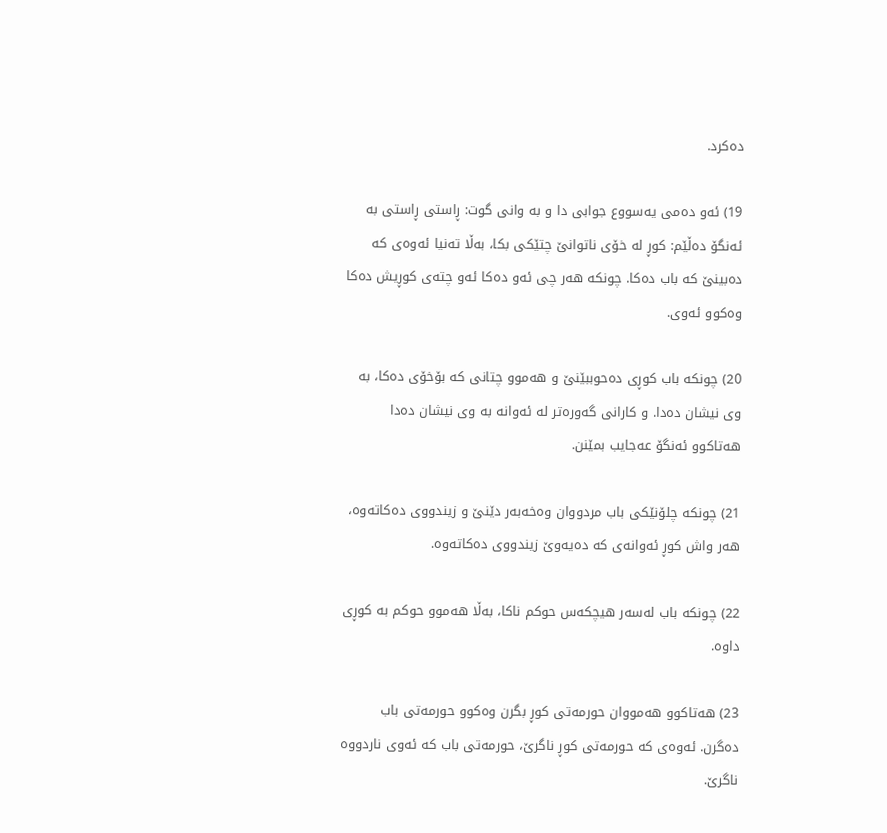دەکرد.

19) ئەو دەمی یەسووع جوابی دا و بە وانی گوت: ڕاستی ڕاستی بە ئەنگۆ دەڵێم: کوڕ لە خۆی ناتوانێ چتێکی بکا، بەڵا تەنیا ئەوەی کە دەبینێ کە باب دەکا. چونکە هەر چی ئەو دەکا ئەو چتەی کوڕیش دەکا وەکوو ئەوی.

20) چونکە باب کوڕی دەحوببێنێ و هەموو چتانی کە بۆخۆی دەکا، بە وی نیشان دەدا. و کارانی گەورەتر لە ئەوانە بە وی نیشان دەدا هەتاکوو ئەنگۆ عەجایب بمێنن.

21) چونکە چلۆنێکی باب مردووان وەخەبەر دێنێ و زیندووی دەکاتەوە، هەر واش کوڕ ئەوانەی کە دەیەوێ زیندووی دەکاتەوە.

22) چونکە باب لەسەر هیچکەس حوکم ناکا، بەڵا هەموو حوکم بە کوڕی داوە.

23) هەتاکوو هەمووان حورمەتی کوڕ بگرن وەکوو حورمەتی باب دەگرن. ئەوەی کە حورمەتی کوڕ ناگرێ، حورمەتی باب کە ئەوی ناردووە ناگرێ.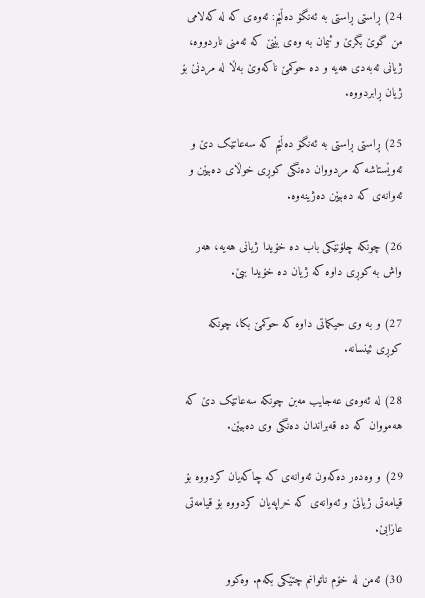24) ڕاستی ڕاستی بە ئەنگۆ دەڵێم: ئەوەی کە لە کەلامی من گوێ بگرێ و ئیمان بە وەی بێنێ کە ئەمنی ناردووە، ژیانی ئەبەدی هەیە و دە حوکمێ ناکەوێ بەڵا لە مردنێ بۆ ژیان ڕابردووە.

25) ڕاستی ڕاستی بە ئەنگۆ دەڵێم کە سەعاتێک دێ و ئەوێستاشە کە مردووان دەنگی کوڕی خوڵای دەبیێن و ئەوانەی کە دەبیێن دەژینەوە.

26) چونکە چلۆنێکی باب دە خۆیدا ژیانی هەیە، هەر واش بە کوڕی داوە کە ژیان دە خۆیدا ببێ.

27) و بە وی حیکماتی داوە کە حوکمێ بکا، چونکە کوڕی ئینسانە.

28) لە ئەوەی عەجایب مەبن چونکە سەعاتێک دێ کە هەمووان کە دە قەبراندان دەنگی وی دەبیێن.

29) و وەدەر دەکەون ئەوانەی کە چاکەیان کردووە بۆ قیامەتی ژیانێ و ئەوانەی کە خراپەیان کردووە بۆ قیامەتی عازابێ.

30) ئەمن لە خۆم ناتوانم چتێکی بکەم. وەکوو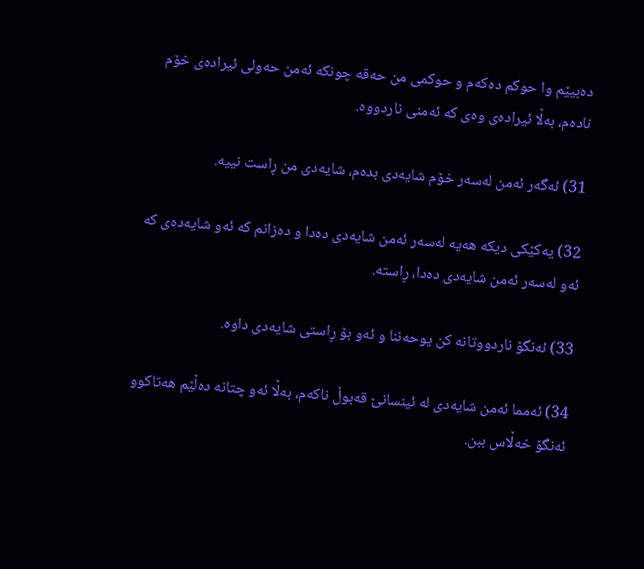دەبیێم وا حوکم دەکەم و حوکمی من حەقە چونکە ئەمن حەولی ئیرادەی خۆم نادەم، بەڵا ئیرادەی وەی کە ئەمنی ناردووە.

31) ئەگەر ئەمن لەسەر خۆم شایەدی بدەم، شایەدی من ڕاست نییە.

32) یەکێکی دیکە هەیە لەسەر ئەمن شایەدی دەدا و دەزانم کە ئەو شایەدەی کە ئەو لەسەر ئەمن شایەدی دەدا، ڕاستە.

33) ئەنگۆ ناردووتانە کن یوحەننا و ئەو بۆ ڕاستی شایەدی داوە.

34) ئەمما ئەمن شایەدی لە ئینسانێ قەبوڵ ناکەم، بەڵا ئەو چتانە دەڵێم هەتاکوو ئەنگۆ خەڵاس ببن.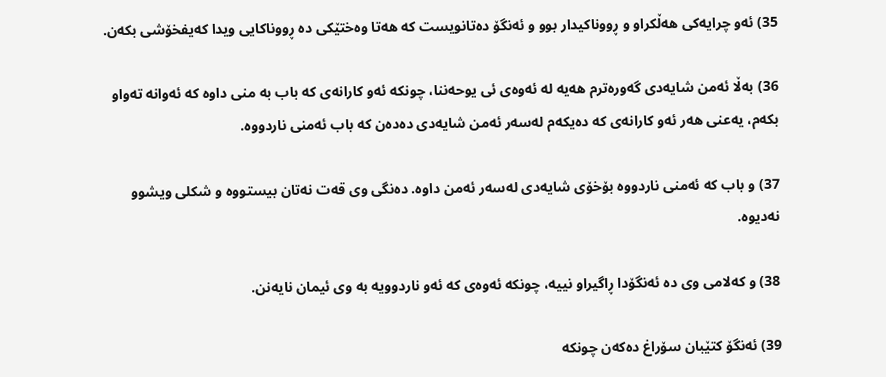35) ئەو چرایەکی هەڵکراو و ڕووناکیدار بوو و ئەنگۆ دەتانویست کە هەتا وەختێکی دە ڕووناکایی ویدا کەیفخۆشی بکەن.

36) بەڵا ئەمن شایەدی گەورەترم هەیە لە ئەوەی ئی یوحەننا، چونکە ئەو کارانەی کە باب بە منی داوە کە ئەوانە تەواو بکەم، یەعنی هەر ئەو کارانەی کە دەیکەم لەسەر ئەمن شایەدی دەدەن کە باب ئەمنی ناردووە.

37) و باب کە ئەمنی ناردووە بۆخۆی شایەدی لەسەر ئەمن داوە. دەنگی وی قەت نەتان بیستووە و شکلی ویشوو نەدیوە.

38) و کەلامی وی دە ئەنگۆدا ڕاگیراو نییە، چونکە ئەوەی کە ئەو ناردوویە بە وی ئیمان نایەنن.

39) ئەنگۆ کتێبان سۆراغ دەکەن چونکە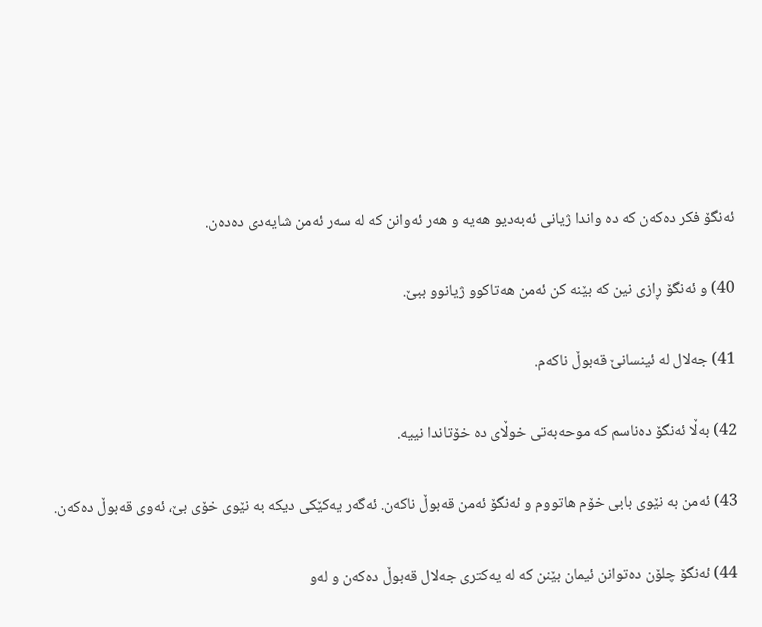ئەنگۆ فکر دەکەن کە دە واندا ژیانی ئەبەدیو هەیە و هەر ئەوانن کە لە سەر ئەمن شایەدی دەدەن.

40) و ئەنگۆ ڕازی نین کە بێنە کن ئەمن هەتاکوو ژیانوو ببێ.

41) جەلال لە ئینسانێ قەبوڵ ناکەم.

42) بەڵا ئەنگۆ دەناسم کە موحەبەتی خوڵای دە خۆتاندا نییە.

43) ئەمن بە نێوی بابی خۆم هاتووم و ئەنگۆ ئەمن قەبوڵ ناکەن. ئەگەر یەکێکی دیکە بە نێوی خۆی بێ، ئەوی قەبوڵ دەکەن.

44) ئەنگۆ چلۆن دەتوانن ئیمان بێنن کە لە یەکتری جەلال قەبوڵ دەکەن و لەو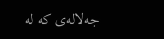جەلالەی کە لە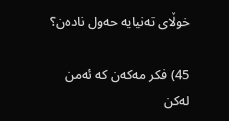خوڵای تەنیایە حەول نادەن؟

45) فکر مەکەن کە ئەمن لەکن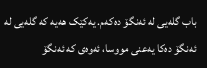باب گلەیی لە ئەنگۆ دەکەم. یەکێک هەیە کە گلەیی لە ئەنگۆ دەکا یەعنی مووسا، ئەوەی کە ئەنگۆ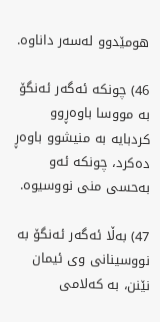هومێدوو لەسەر داناوە.

46) چونکە ئەگەر ئەنگۆ بە مووسا باوەڕوو کردبایە بە منیشوو باوەڕ دەکرد، چونکە ئەو بەحسی منی نووسیوە.

47) بەڵا ئەگەر ئەنگۆ بە نووسینانی وی ئیمان نێنن، بە کەلامی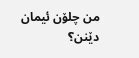من چلۆن ئیمان دێنن؟